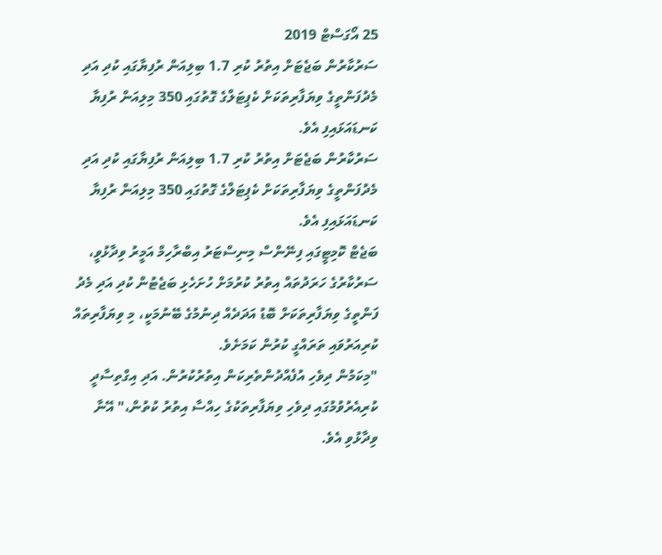25 އޯގަސްޓް 2019
ސަރުކާރުން ބަޖެޓަށް އިތުރު ކުރި 1.7 ބިލިއަން ރުފިޔާގައި ކުދި އަދި މެދުފަންތީގެ ވިޔަފާރިތަކަށް ކެޕިޓަލްގެ ގޮތުގައި 350 މިލިއަން ރުފިޔާ ކަނޑައަޅައިފި އެވެ.
ސަރުކާރުން ބަޖެޓަށް އިތުރު ކުރި 1.7 ބިލިއަން ރުފިޔާގައި ކުދި އަދި މެދުފަންތީގެ ވިޔަފާރިތަކަށް ކެޕިޓަލްގެ ގޮތުގައި 350 މިލިއަން ރުފިޔާ ކަނޑައަޅައިފި އެވެ.
ބަޖެޓް ކޮމިޓީގައި ފިނޭންސް މިނިސްޓަރު އިބްރާހިމް އަމީރު ވިދާޅުވީ، ސަރުކާރުގެ ހަރަދުތައް އިތުރު ކުރުމަށް ހުށަހެޅި ބަޖެޓުން ކުދި އަދި މެދު ފަންތީގެ ވިޔަފާރިތަކަށް ބޮޑު އަދަދެއް ދިނުމުގެ ބޭނުމަކީ، މި ވިޔަފާރިތައް ކުރިއަރުވައި ތަރައްގީ ކުރުން ކަމަށެވެ.
"މިކަމުން ދިވެހި އުފެއްދުންތެރިކަން އިތުރުކުރުން. އަދި އިގްތިސާދީ ކުރިއެރުވުމުގައި ދިވެހި ވިޔަފާރިތަކުގެ ހިއްސާ އިތުރު ކުތުން،" އޭނާ ވިދާޅުވި އެވެ.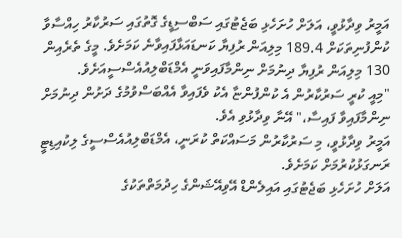އަމީރު ވިދާޅުވީ، އަލަށް ހުށަހެޅި ބަޖެޓުގައި ސަބްސިޑީގެ ގޮތުގައި ސަރުކާރު ހިއްސާވާ ކުންފުނިތަކަށް 189.4 މިލިއަން ރުފިޔާ ކަނޑައަޅާފައިވާނެ ކަމަށެވެ. މީގެ ތެރެއިން 130 މިލިއަން ރުފިޔާ ދިނުމަށް ނިންމާފައިވަނީ އެމްޑަބްލިއުއެސްސީއަށެވެ.
"މިއީ ކުރީ ސަރުކާރުން އެ ކުންފުންޏާ އެކު ވެފައިވާ އެއްބަސްވުމުގެ ދަށުން ދިނުމަށް ނިންމާފައިވާ ފައިސާ،" އޭނާ ވިދާޅުވި އެވެ.
އަމީރު ވިދާޅުވީ، މި ސަރުކާރުން މަސައްކަތް ކުރަނީ، އެމްޑަބްލިއުއެސްސީގެ ލިކުއިޑިޓީ ރަނގަޅުކުރުމަށް ކަމަށެވެ.
އަލަށް ހުށަހެޅި ބަޖެޓުގައި އައިލެންޑް އޭވިއޭޝަންގެ ހިދުމަތްތަކުގެ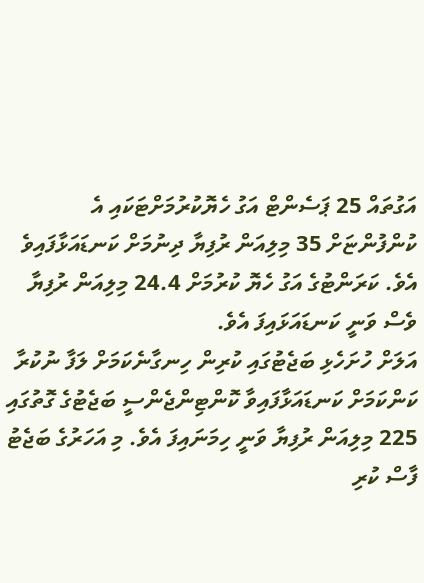އަގުތައް 25 ޕަސެންޓް އަގު ހެޔޮކުރުމަށްޓަކައި އެ ކުންފުންޏަށް 35 މިލިއަން ރުފިޔާ ދިނުމަށް ކަނޑައަޅާފައިވެ އެވެ. ކަރަންޓުގެ އަގު ހެޔޮ ކުރުމަށް 24.4 މިލިއަން ރުފިޔާ ވެސް ވަނީ ކަނޑައަޅައިފަ އެވެ.
އަލަށް ހުށަހެޅި ބަޖެޓުގައި ކުރިން ހިނގާނެކަމަށް ލަފާ ނުކުރާ ކަންކަމަށް ކަނޑައަޅާފައިވާ ކޮންޓިންޖެންސީ ބަޖެޓުގެ ގޮތުގައި 225 މިލިއަން ރުފިޔާ ވަނީ ހިމަނައިފަ އެވެ. މި އަހަރުގެ ބަޖެޓު ފާސް ކުރި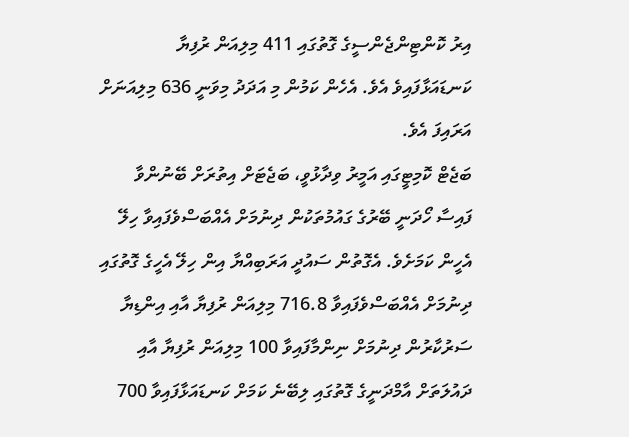އިރު ކޮންޓިންޖެންސީގެ ގޮތުގައި 411 މިލިއަން ރުފިޔާ ކަނޑައަޅާފައިވެ އެވެ. އެހެން ކަމުން މި އަދަދު މިވަނީ 636 މިލިއަނަށް އަރައިފަ އެވެ.
ބަޖެޓް ކޮމިޓީގައި އަމީރު ވިދާޅުވީ، ބަޖެޓަށް އިތުރަށް ބޭނުންވާ ފައިސާ ހޯދަނީ ބޭރުގެ ގައުމުތަކުން ދިނުމަށް އެއްބަސްވެފައިވާ ހިލޭ އެހީން ކަމަށެވެ. އެގޮތުން ސައުދީ އަރަބިއްޔާ އިން ހިލޭ އެހީގެ ގޮތުގައި ދިނުމަށް އެއްބަސްވެފައިވާ 716.8 މިލިއަން ރުފިޔާ އާއި އިންޑިޔާ ސަރުކާރުން ދިނުމަށް ނިންމާފައިވާ 100 މިލިއަން ރުފިޔާ އާއި ދައުލަތަށް އާމްދަނީގެ ގޮތުގައި ލިބޭނެ ކަމަށް ކަނޑައަޅާފައިވާ 700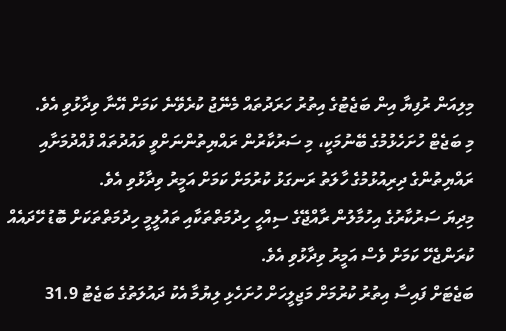މިލިއަން ރުފިޔާ އިން ބަޖެޓުގެ އިތުރު ހަރަދުތައް މެނޭޖު ކުރެވޭނެ ކަމަށް އޭނާ ވިދާޅުވި އެވެ.
މި ބަޖެޓް ހުށަހެޅުމުގެ ބޭނުމަކީ، މި ސަރުކާރުން ރައްޔިތުންނަށްވީ ވައުދުތައް ފުއްދުމަށާއި ރައްޔިތުންގެ ދިރިއުޅުމުގެ ހާލަތު ރަނގަޅު ކުރުމަށް ކަމަށް އަމީރު ވިދާޅުވި އެވެ.
މިދިޔަ ސަރުކާރުގެ އިހުމާލުން ރާއްޖޭގެ ސިއްހީ ހިދުމަތްތަކާއި ތައުލީމީ ހިދުމަތްތަކަށް ބޮޑު ހޭދައެއް ކުރަންޖެހޭ ކަމަށް ވެސް އަމީރު ވިދާޅުވި އެވެ.
ބަޖެޓަށް ފައިސާ އިތުރު ކުރުމަށް މަޖިލީހަށް ހުށަހެޅި ލިޔުމާ އެކު ދައުލަތުގެ ބަޖެޓު 31.9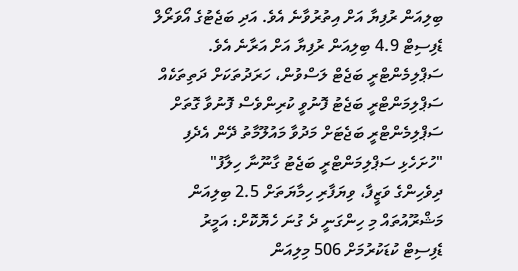ބިލިއަން ރުފިޔާ އަށް އިތުރުވާނެ އެވެ. އަދި ބަޖެޓުގެ އޯވަރޯލް ޑެފިސިޓް 4.9 ބިލިއަން ރުފިޔާ އަށް އަރާނެ އެވެ.
ސަޕްލިމެންޓްރީ ބަޖެޓް ލަސްވުން، ހަރަދުތަކަށް ދަތިތަކެއް
ސަޕްލިމަންޓްރީ ބަޖެޓު ފޮނުވީ ކުރިންވެސް ފޮނުވާ ގޮތަށް
ސަޕްލިމެންޓްރީ ބަޖެޓަށް މަދުވާ މައުލޫމާތު ދޭން އެދެފި
"ހުށަހެޅި ސަޕްލިމަންޓްރީ ބަޖެޓު ގާނޫނާ ހިލާފު"
ދިވެހިންގެ ވަޒީފާ، ވިޔަފާރި ހިމާޔަތަށް 2.5 ބިލިއަން
މަޝްރޫއުތައް މި ހިންގަނީ ދެ ގުނަ ހެޔޮކޮށް: އަމީރު
ޑެފިސިޓް ކުޑަކުރުމަށް 506 މިލިއަން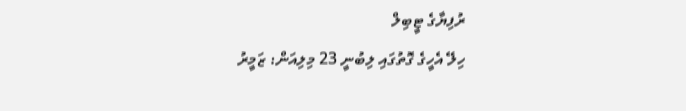ރުފިޔާގެ ޓީބިލް
ހިލޭ އެހީގެ ގޮތުގައި ލިބުނީ 23 މިލިއަން: ޒަމީރު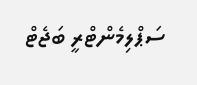ސަޕްލިމެންޓްރީ ބަޖެޓް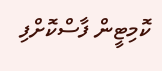ކޮމިޓީން ފާސްކޮށްފި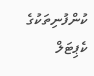ކުންފުނިތަކުގެ ކެޕިޓަލް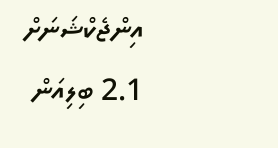އިންޖެކްޝަނަށް 2.1 ބިލިއަން